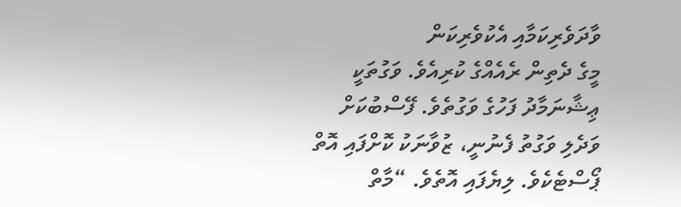ވާދަވެރިކަމާއި އެކުވެރިކަން
މީގެ ދެތިން ރެއެއްގެ ކުރިއެވެ. ވަގުތަކީ ޢިޝާނަމާދު ފަހުގެ ވަގުތެވެ. ފޭސްބުކަށް ވަދެލި ވަގުތު ފެނުނީ، ޒުވާނަކު ކޮށްފައި އޮތް ޕޯސްޓެކެވެ. ލިޔެފައި އޮތެވެ. “މާތް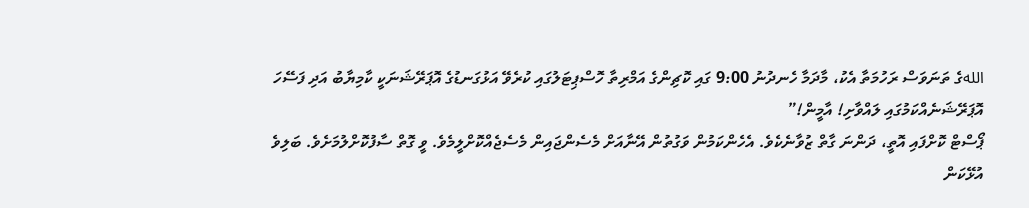اللهގެ ތަނަވަސް ރަހުމަތާ އެކު، މާދަމާ ހެނދުނު 9:00 ގައި ކޮޗިންގެ އަމްރިތާ ހޮސްޕިޓަލުގައި ކުރެވޭ އަޅުގަނޑުގެ އޮޕަރޭޝަނަކީ ކާމިޔާބު އަދި ފަސޭހަ އޮޕަރޭޝަނެއްކަމުގައި ލައްވާށި! އާމީން!”
ޕޯސްޓް ކޮށްފައި އޮތީ، ދަންނަ ގާތް ޒުވާނެކެވެ. އެހެންކަމުން ވަގުތުން އޭނާއަށް މެސެންޖައިން މެސެޖެއްކޮށްލީމެވެ. ވީ ގޮތް ސާފުކޮށްލުމަށެވެ. ބަލިވެ އުޅޭކަން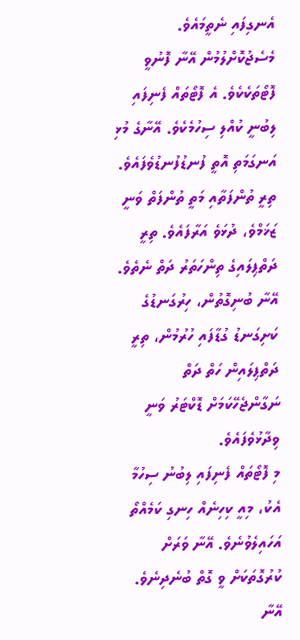އެނގިފައި ނެތީމައެވެ. މެސެޖުކޮށްލުމުން އޭނާ ފޮނުވީ ފޮޓޯތަކެކެވެ. އެ ފޮޓޯތައް ފެނިފައި ލިބުނީ ކުއްލި ސިހުމެކެވެ. އޭނާގެ މުޅި އަނގަމަތި އޮތީ ފުނޑުފުނޑުވެފައެވެ. ތިރީ ތުންފަތާއި މަތީ ތުންފަތް ވަނީ ޒަޚަމްވެ، ދުޅަވެ އަރާފައެވެ. ތިރީ ދަތްޕިލައިގެ ތިންހަތަރު ދަތް ނެތެވެ. އޭނާ ބުނިގޮތުން، ހިރުގަނޑުގެ ކަށިގަނޑު ގުޑާފައި ހުރުމުން، ތިރީ ދަތްޕިލައިން ހަތް ދަތް ނަގާންޖެހޭކަމަށް ޑޮކްޓަރު ވަނީ ވިދާޅުވެފައެވެ.
މި ފޮޓޯތައް ފެނިފައި ލިބުނު ސިހުމާ އެކު، މިއީ ކިހިނެއް ހިނގި ކަމެއްތޯ އަހައިލެވުނެވެ. އޭނާ ވަރަށް ކުރުގޮތަކަށް ވީ ގޮތް ބުނެދިނެވެ. އޭނާ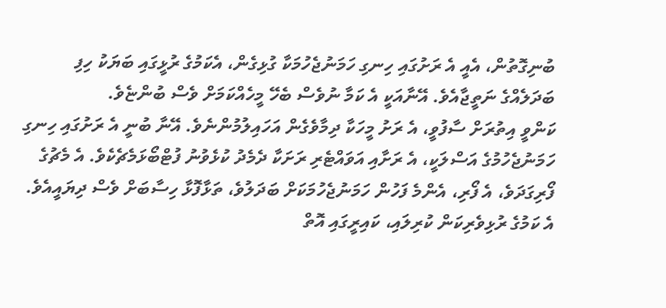ބުނިގޮތުން، އެއީ އެ ރަށުގައި ހިނގި ހަމަނުޖެހުމަކާ ގުޅިގެން، އެކަމުގެ ރުޅީގައި ބަޔަކު ހިފި ބަދަލެއްގެ ނަތީޖާއެވެ. އޭނާއަކީ އެ ކަމާ ނުވެސް ބެހޭ މީހެއްކަމަށް ވެސް ބުންޏެވެ.
ކަންވީ އިތުރަށް ސާފުވީ، އެ ރަށު މީހަކާ ދިމާވެގެން އަހައިލުމުންނެވެ. އޭނާ ބުނީ އެ ރަށުގައި ހިނގި ހަމަނުޖެހުމުގެ އަސްލަކީ، އެ ރަށާއި އަވައްޓެރި ރަށަކާ ދެމެދު ކުޅެވުނު ފުޓްބޯޅަމެޗެކެވެ. އެ މެޗުގެ ފޯރިގަދަވެ، އެ ފޯރި، އެންމެ ފަހުން ހަމަނުޖެހުމަކަށް ބަދަލުވެ، ތަޅާފޮޅާ ހިސާބަށް ވެސް ދިޔައީއެވެ. އެ ކަމުގެ ރުޅިވެރިކަން ކުރިލައި، ކައިރީގައި އޮތް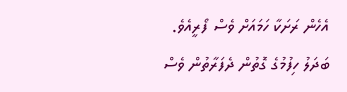އެހެން ރަށަކާ ހަމައަށް ވެސް ފޯރީއެވެ. ބަދަލު ހިފުމުގެ ގޮތުން ދެފަރާތުން ވެސް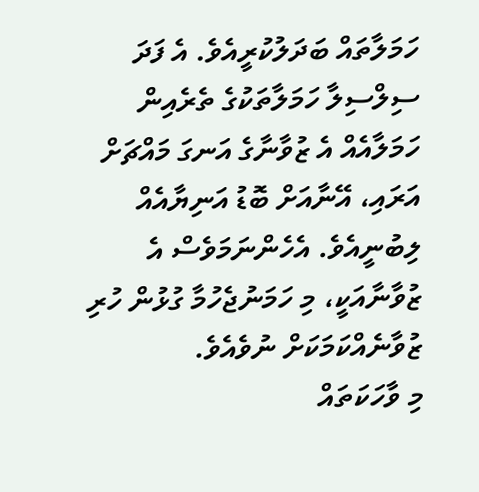ހަމަލާތައް ބަދަލުކުރީއެވެ. އެ ފަދަ ސިލްސިލާ ހަމަލާތަކުގެ ތެރެއިން ހަމަލާއެއް އެ ޒުވާނާގެ އަނގަ މައްޗަށް އަރައި، އޭނާއަށް ބޮޑު އަނިޔާއެއް ލިބުނީއެވެ. އެހެންނަމަވެސް އެ ޒުވާނާއަކީ، މި ހަމަނުޖެހުމާ ގުޅުން ހުރި ޒުވާނެއްކަމަކަށް ނުވެއެވެ.
މި ވާހަކަތައް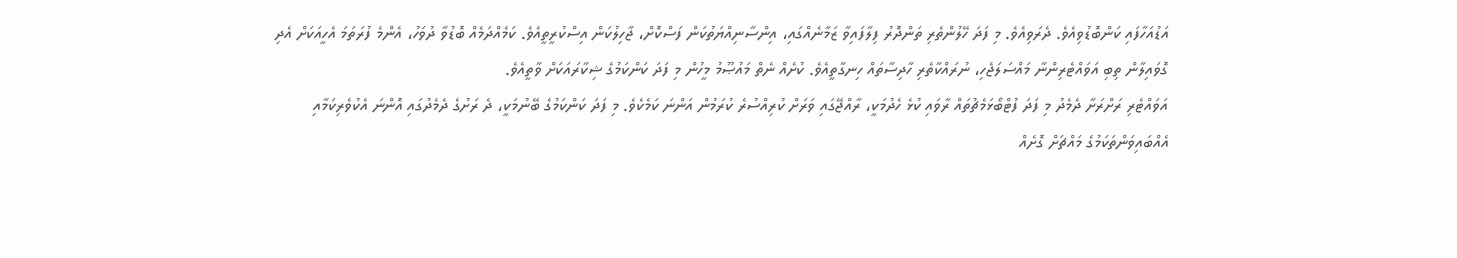އަޑުއަހާފައި ކަންބޮޑުވިއެވެ. ދެރަވިއެވެ. މި ފަދަ ހޭލުންތެރި ތަންދޮރު ފިލާފައިވާ ޒަމާނެއްގައި، އިންސާނިއްޔަތުކަން ފަސްކޮށް، ޖާހިލުކަން އިސްކުރީތީއެވެ. ކަމެއްދަމެއް ބޮޑުވާ ދުވަހު، އެންމެ ފުރަތަމަ އެހީއަކަށް އެދި ގޮވައިލާން ތިބި އަވައްޓެރިންނާ މައްސަލަޖެހި، ނުރައްކާތެރި ހާދިސާތައް ހިނގާތީއެވެ. ކުށެއް ނެތް މައުޞޫމު މީހުން މި ފަދަ ކަންކަމުގެ ޝިކާރައަކަށް ވާތީއެވެ.
އަވައްޓެރި ރަށްރަށާ ދެމެދު މި ފަދަ ފުޓްބޯޅަމެޗުތައް ރާވައި ކުޅެ ހެދުމަކީ، ރާއްޖޭގައި ވަރަށް ކުރިއްސުރެ ކުރަމުން އަންނަ ކަމެކެވެ. މި ފަދަ ކަންކަމުގެ ބޭނުމަކީ، ދެ ރަށުގެ ދެމެދުގައި އޮންނަ އެކުވެރިކަމާއި އެއްބައިވަންތަކަމުގެ މައްޗަށް ގޮށެއް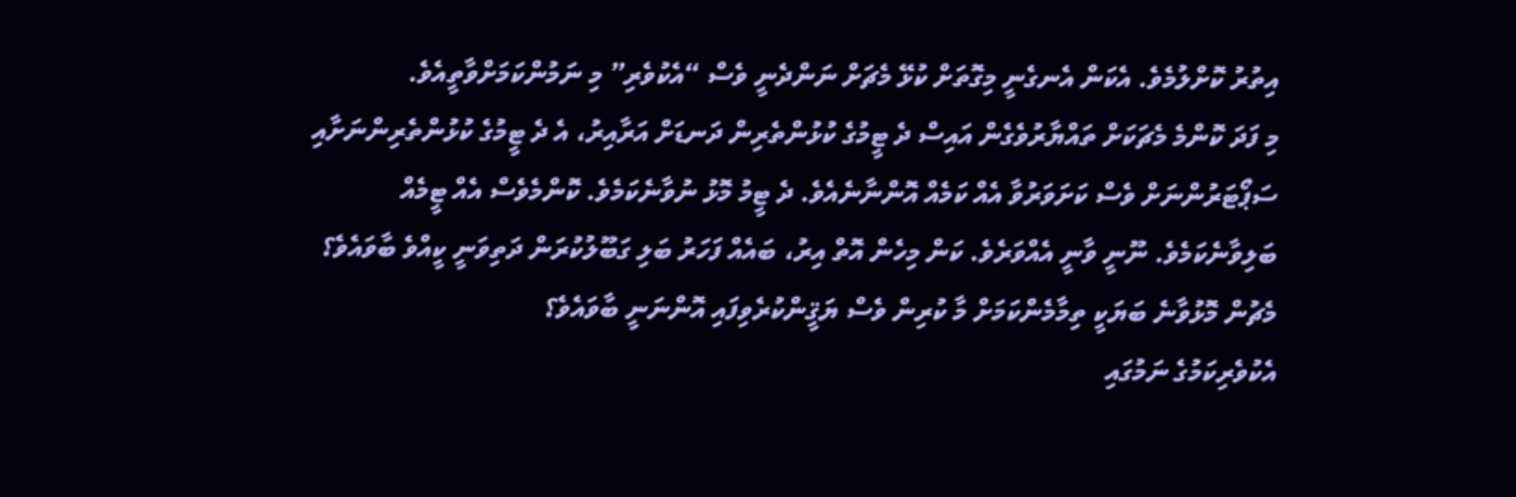އިތުރު ކޮށްލުމެވެ. އެކަން އެނގެނީ މިގޮތަށް ކުޅޭ މެޗަށް ނަންދެނީ ވެސް “އެކުވެރި” މި ނަމުންކަމަށްވާތީއެވެ.
މި ފަދަ ކޮންމެ މެޗަކަށް ތައްޔާރުވެގެން އައިސް ދެ ޓީމުގެ ކުޅުންތެރިން ދަނޑަށް އަރާއިރު، އެ ދެ ޓީމުގެ ކުޅުންތެރިންނަށާއި ސަޕޯޓަރުންނަށް ވެސް ކަށަވަރުވާ އެއް ކަމެއް އޮންނާނެއެވެ. ދެ ޓީމު މޮޅު ނުވާނެކަމެވެ. ކޮންމެވެސް އެއް ޓީމެއް ބަލިވާނެކަމެވެ. ނޫނީ ވާނީ އެއްވަރެވެ. ކަން މިހެން އޮތް އިރު، ބައެއް ފަހަރު ބަލި ގަބޫލުކުރަން ދަތިވަނީ ކީއްވެ ބާވައެވެ؟ މެޗުން މޮޅުވާނެ ބަޔަކީ ތިމާމެންކަމަށް މާ ކުރިން ވެސް ޔަޤީންކުރެވިފައި އޮންނަނީ ބާވައެވެ؟
އެކުވެރިކަމުގެ ނަމުގައި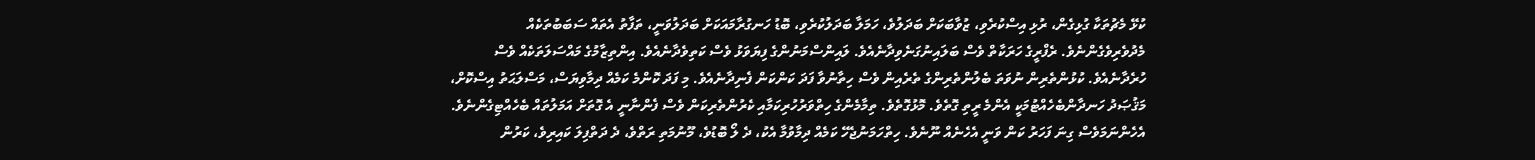ކުޅޭ މެޗުތަކާ ގުޅިގެން، ރުޅި އިސްކުރެވި، ޒުވާބަކަށް ބަދަލުވެ، ހަމަލާ ބަދަލުކުރެވި، ބޮޑު ހަނގުރާމައަކަށް ބަދަލުވަނީ، ތަފާތު އެތައް ސަބަބުތަކެއް މެދުވެރިވެގެންނެވެ. ރެފްރީގެ ހަރަކާތް ވެސް ބަލައިނުގަނެވިދާނެއެވެ. ލައިންސްމަނުންގެ ފިޔަވަޅު ވެސް ކަތިވެދާނެއެވެ. އިންތިޒާމުގެ މައްސަލަތަކެއް ވެސް ހުރެދާނެއެވެ. ކުޅުންތެރިން ނުވަތަ ބެލުންތެރިންގެ ތެރެއިން ވެސް ހިތާނުވާ ފަދަ ކަންކަން ފެނިދާނެއެވެ. މި ފަދަ ކޮންމެ ކަމެއް ދިމާވިޔަސް، މަސްލަޙަތު އިސްކޮށް، މަޤުޞަދު ހަނދާންބެހެއްޓުމަކީ އެންމެ ރީތި ގޮތެވެ. މޮޅުގޮތެވެ. ތިމާމެންގެ ހިތްވަރުހުރިކަމާއި ކެރުންތެރިކަން ވެސް ފެންނާނީ އެ ގޮތަށް އަމަލުތައް ބެހެއްޓިގެންނެވެ. އެހެންނަމަވެސް ގިނަ ފަހަރު ކަން ވަނީ އެހެނެއް ނޫނެވެ. ހިތްހަމަނުޖެހޭ ކަމެއް ދިމާވުމާ އެކު، ދެ ލޯ ބޮޑުވެ، މޫނުމަތި ރަތްވެ، ދެ ދަތްފިލަ ކައިރިވެ، ކަރުން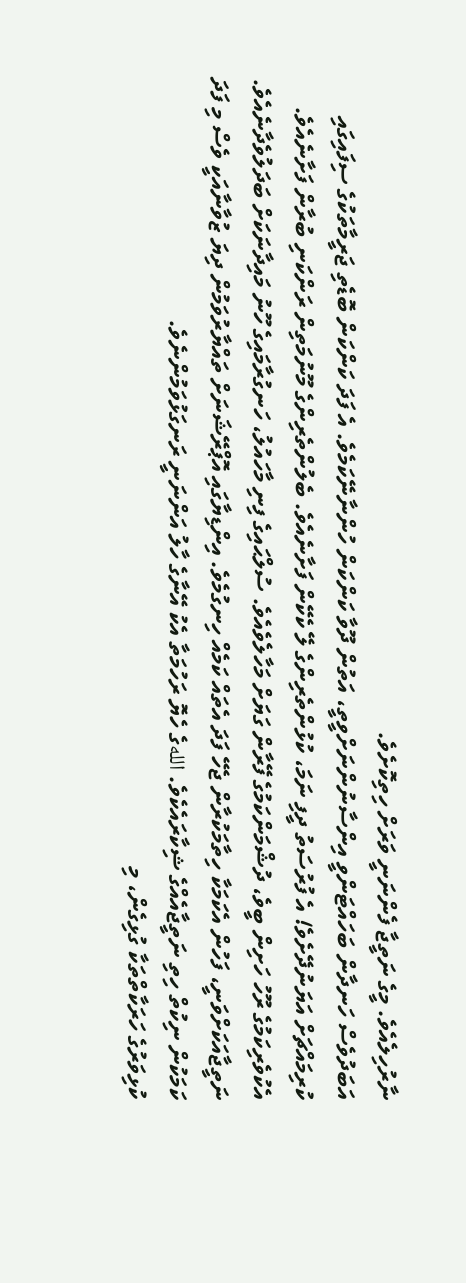ނާރުހިލެއެވެ. މީގެ ނަތީޖާ ފެންނަނީ ވަރަށް ހިތިކޮށެވެ.
އަބަދުވެސް ހަނދާން ބަހައްޓަންވީ އިންސާނުންނަށްވީތީ، އަތުން ދޫވާ ކަންކަން ހުންނާނޭކަމެވެ. އެ ފަދަ ކަންކަން ބޮޑެތި ޖަރީމާތަކުގެ ސިފައިގައި ކުރިމައްޗަށް އަޔަނުދޭށެވެ! އެ ފުރުސަތު ދީފި ނަމަ، ކުޅުންތެރިންގެ ލޭ ކެކޭން ފަށާނެއެވެ. ބެލުންތެރިންގެ މޫނުމަތިން ރަންކަނި ބުރާން ފަށާނެއެވެ. އެކުވެރިކަމުގެ ރޫހު ހަށިން ބީވެ، ދުޝްމަންކަމުގެ ފޭރާން ގަޔަށް މަހާލެވެއެވެ. ސުލްޙައިގެ ފިނި މާހައުލު، ހަނގުރާމައިގެ ހޫނު މައިދާނަކަށް ބަދަލުވެދާނެއެވެ. ނަތީޖާއަކަށްވަނީ، ފަހުން އެކަމަކާ ހިތާމަކުރާން ޖެހޭ ފަދަ އެތައް ކަމެއް ހިނގުމެވެ. އިންޑިޔާގައި އޮޕްރޭޝަނަށް ތައްޔާރުވަމުން ދިޔަ ޒުވާނާއަކީ ވެސް މި ފަދަ ކަމަކުން ނިކުތް ހިތި ނަތީޖާއެއްގެ ޝިކާރައެކެވެ. اللهގެ ހެޔޮ ރަހުމަތާ އެކު އޭނާގެ ހާލު އަންނަނީ ރަނގަޅުވަމުންނެވެ.
ކުޅިވަރުގެ ހަރަކާތްތަކާ ގުޅިގެން، މި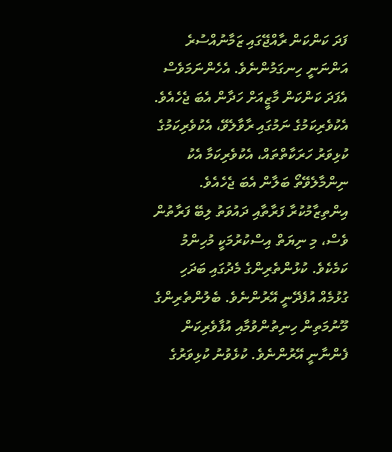ފަދަ ކަންކަން ރާއްޖޭގައި ޒަމާނުއްސުރެ އަންނަނީ ހިނގަމުންނެވެ. އެހެންނަމަވެސް އެފަދަ ކަންކަން މާޒީއަށް ހަދާން އެބަ ޖެހެއެވެ. އެކުވެރިކަމުގެ ނަމުގައި ރާވާލެވޭ، އެކުވެރިކަމުގެ ކުޅިވަރު ހަރަކާތްތައް، އެކުވެރިކަމާ އެކު ނިންމާލެވޭތޯ ބަލާން އެބަ ޖެހެއެވެ. އިންތިޒާމުކުރާ ފަރާތާއި ދައުވަތު ލިބޭ ފަރާތުން ވެސް، މި ނިޔަތް އިސްކުރުމަކީ މުހިންމު ކަމެކެވެ. ކުޅުންތެރިންގެ މެދުގައި ބަދަހި ގުޅުމެއް އުފެދޭނީ އޭރުންނެވެ. ބެލުންތެރިންގެ މޫނުމަތިން ހިނިތުންވުމާއި އުފާވެރިކަން ފެންނާނީ އޭރުންނެވެ. ކުޅެވުނު ކުޅިވަރުގެ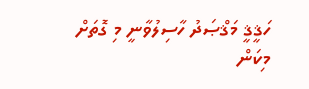ހަޤީޤީ މަޤްޞަދު ހާސިލުވާނީ މި ގޮތަށް މިކަން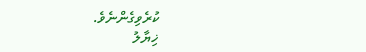ކުރެވިގެންނެވެ.
ޚިޔާލު